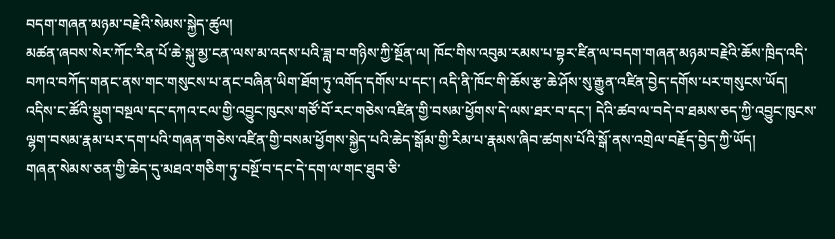བདག་གཞན་མཉམ་བརྗེའི་སེམས་སྐྱེད་ཚུལ།
མཚན་ཞབས་སེར་ཀོང་རིན་པོ་ཆེ་སྐུ་མྱ་ངན་ལས་མ་འདས་པའི་ཟླ་བ་གཉིས་ཀྱི་སྔོན་ལ། ཁོང་གིས་འབུམ་རམས་པ་བྷར་ཛིན་ལ་བདག་གཞན་མཉམ་བརྗེའི་ཆོས་ཁྲིད་འདི་བཀའ་བཀོད་གནང་ནས་གང་གསུངས་པ་ནང་བཞིན་ཡིག་ཐོག་ཏུ་འགོད་དགོས་པ་དང་། འདི་ནི་ཁོང་གི་ཆོས་རྩ་ཆེ་ཤོས་སུ་རྒྱུན་འཛིན་བྱེད་དགོས་པར་གསུངས་ཡོད། འདིས་ང་ཚོའི་སྡུག་བསྔལ་དང་དཀའ་ངལ་གྱི་འབྱུང་ཁུངས་གཙོ་བོ་རང་གཅེས་འཛིན་གྱི་བསམ་ཕྱོགས་དེ་ལས་ཐར་བ་དང་། དེའི་ཚབ་ལ་བདེ་བ་ཐམས་ཅད་ཀྱི་འབྱུང་ཁུངས་ལྷག་བསམ་རྣམ་པར་དག་པའི་གཞན་གཅེས་འཛིན་གྱི་བསམ་ཕྱོགས་སྐྱེད་པའི་ཆེད་སྒོམ་གྱི་རིམ་པ་རྣམས་ཞིབ་ཚགས་པོའི་སྒོ་ནས་འགྲེལ་བརྗོད་བྱེད་ཀྱི་ཡོད།
གཞན་སེམས་ཅན་གྱི་ཆེད་དུ་མཐའ་གཅིག་ཏུ་བསྔོ་བ་དང་དེ་དག་ལ་གང་ཐུབ་ཅི་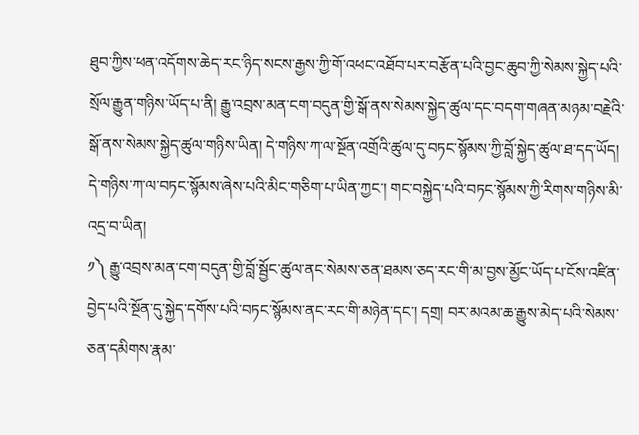ཐུབ་ཀྱིས་ཕན་འདོགས་ཆེད་རང་ཉིད་སངས་རྒྱས་ཀྱི་གོ་འཕང་འཐོབ་པར་བརྩོན་པའི་བྱང་ཆུབ་ཀྱི་སེམས་སྐྱེད་པའི་སྲོལ་རྒྱུན་གཉིས་ཡོད་པ་ནི། རྒྱུ་འབྲས་མན་ངག་བདུན་གྱི་སྒོ་ནས་སེམས་སྐྱེད་ཚུལ་དང་བདག་གཞན་མཉམ་བརྗེའི་སྒོ་ནས་སེམས་སྐྱེད་ཚུལ་གཉིས་ཡིན། དེ་གཉིས་ཀ་ལ་སྔོན་འགྲོའི་ཚུལ་དུ་བཏང་སྙོམས་ཀྱི་བློ་སྐྱེད་ཚུལ་ཐ་དད་ཡོད། དེ་གཉིས་ཀ་ལ་བཏང་སྙོམས་ཞེས་པའི་མིང་གཅིག་པ་ཡིན་ཀྱང་། གང་བསྐྱེད་པའི་བཏང་སྙོམས་ཀྱི་རིགས་གཉིས་མི་འདྲ་བ་ཡིན།
༡༽ རྒྱུ་འབྲས་མན་ངག་བདུན་གྱི་བློ་སྦྱོང་ཚུལ་ནང་སེམས་ཅན་ཐམས་ཅད་རང་གི་མ་བྱས་མྱོང་ཡོད་པ་ངོས་འཛིན་བྱེད་པའི་སྔོན་དུ་སྐྱེད་དགོས་པའི་བཏང་སྙོམས་ནང་རང་གི་མཉེན་དང་། དགྲ། བར་མའམ་ཆ་རྒྱུས་མེད་པའི་སེམས་ཅན་དམིགས་རྣམ་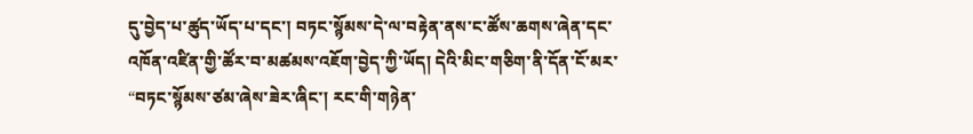དུ་བྱེད་པ་ཚུད་ཡོད་པ་དང་། བཏང་སྙོམས་དེ་ལ་བརྟེན་ནས་ང་ཚོས་ཆགས་ཞེན་དང་འཁོན་འཛིན་གྱི་ཚོར་བ་མཚམས་འཇོག་བྱེད་ཀྱི་ཡོད། དེའི་མིང་གཅིག་ནི་དོན་ངོ་མར་ “བཏང་སྙོམས་ཙམ་ཞེས་ཟེར་ཞིང་། རང་གི་གཉེན་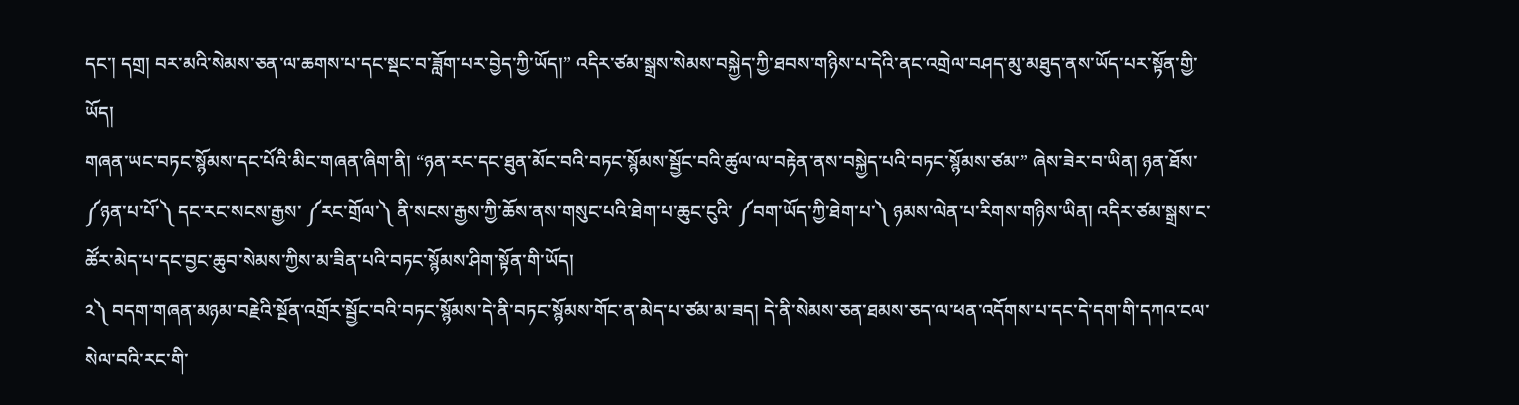དང་། དགྲ། བར་མའི་སེམས་ཅན་ལ་ཆགས་པ་དང་སྡང་བ་ཟློག་པར་བྱེད་ཀྱི་ཡོད།” འདིར་ཙམ་སྒྲས་སེམས་བསྐྱེད་ཀྱི་ཐབས་གཉིས་པ་དེའི་ནང་འགྲེལ་བཤད་མུ་མཐུད་ནས་ཡོད་པར་སྟོན་གྱི་ཡོད།
གཞན་ཡང་བཏང་སྙོམས་དང་པོའི་མིང་གཞན་ཞིག་ནི། “ཉན་རང་དང་ཐུན་མོང་བའི་བཏང་སྙོམས་སྦྱོང་བའི་ཚུལ་ལ་བརྟེན་ནས་བསྐྱེད་པའི་བཏང་སྙོམས་ཙམ་” ཞེས་ཟེར་བ་ཡིན། ཉན་ཐོས་ ༼ཉན་པ་པོ་༽ དང་རང་སངས་རྒྱས་ ༼རང་གྲོལ་༽ ནི་སངས་རྒྱས་ཀྱི་ཆོས་ནས་གསུང་པའི་ཐེག་པ་ཆུང་ངུའི་ ༼བག་ཡོད་ཀྱི་ཐེག་པ་༽ ཉམས་ལེན་པ་རིགས་གཉིས་ཡིན། འདིར་ཙམ་སྒྲས་ང་ཚོར་མེད་པ་དང་བྱང་ཆུབ་སེམས་ཀྱིས་མ་ཟིན་པའི་བཏང་སྙོམས་ཤིག་སྟོན་གི་ཡོད།
༢༽ བདག་གཞན་མཉམ་བརྗེའི་སྔོན་འགྲོར་སྦྱོང་བའི་བཏང་སྙོམས་དེ་ནི་བཏང་སྙོམས་གོང་ན་མེད་པ་ཙམ་མ་ཟད། དེ་ནི་སེམས་ཅན་ཐམས་ཅད་ལ་ཕན་འདོགས་པ་དང་དེ་དག་གི་དཀའ་ངལ་སེལ་བའི་རང་གི་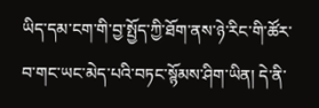ཡིད་དམ་ངག་གི་བྱ་སྤྱོད་ཀྱི་ཐོག་ནས་ཉེ་རིང་གི་ཚོར་བ་གང་ཡང་མེད་པའི་བཏང་སྙོམས་ཤིག་ཡིན། དེ་ནི་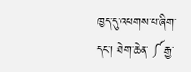ཁྱད་དུ་འཕགས་པ་ཞིག་དང་། ཐེག་ཆེན་ ༼རྒྱ་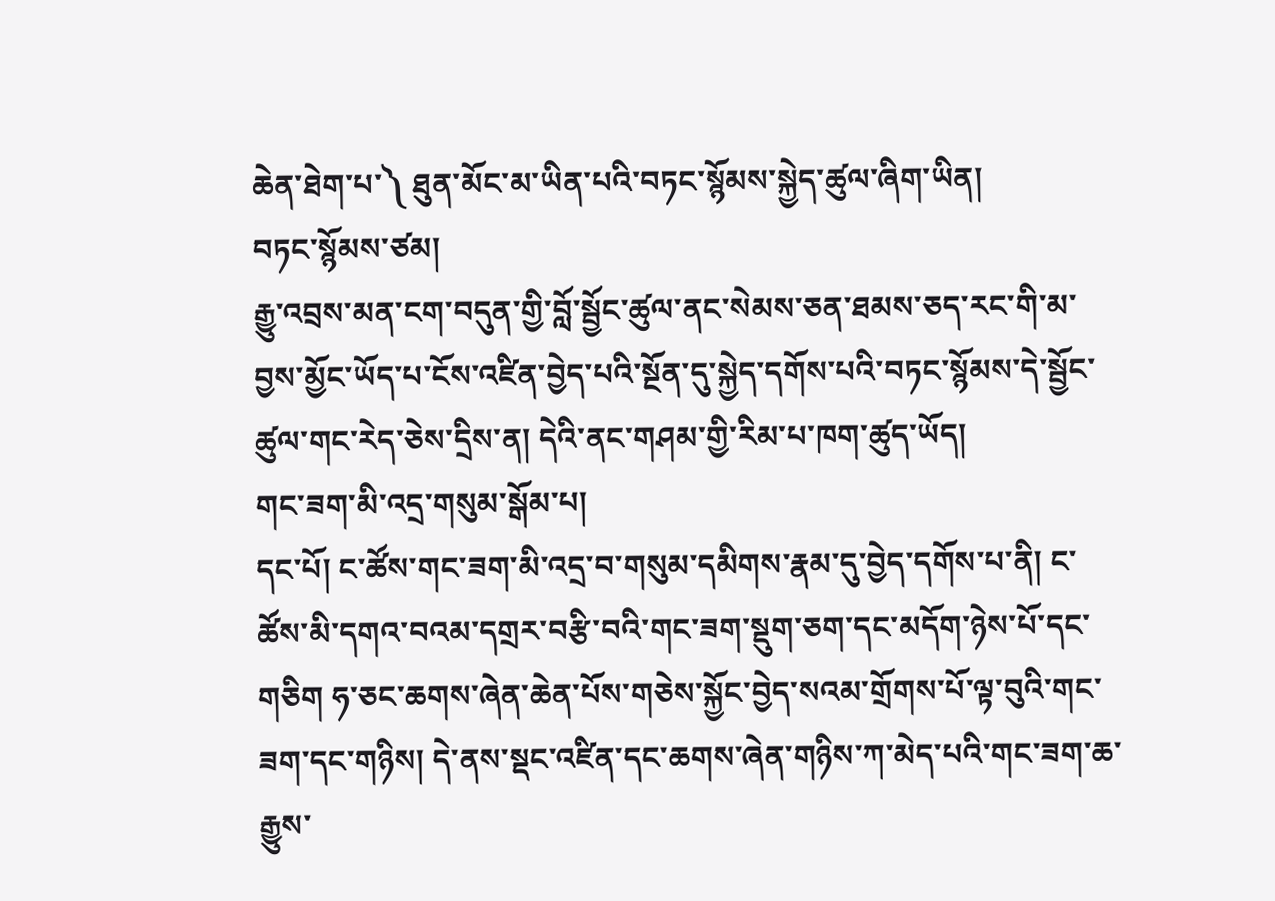ཆེན་ཐེག་པ་༽ ཐུན་མོང་མ་ཡིན་པའི་བཏང་སྙོམས་སྐྱེད་ཚུལ་ཞིག་ཡིན།
བཏང་སྙོམས་ཙམ།
རྒྱུ་འབྲས་མན་ངག་བདུན་གྱི་བློ་སྦྱོང་ཚུལ་ནང་སེམས་ཅན་ཐམས་ཅད་རང་གི་མ་བྱས་མྱོང་ཡོད་པ་ངོས་འཛིན་བྱེད་པའི་སྔོན་དུ་སྐྱེད་དགོས་པའི་བཏང་སྙོམས་དེ་སྦྱོང་ཚུལ་གང་རེད་ཅེས་དྲིས་ན། དེའི་ནང་གཤམ་གྱི་རིམ་པ་ཁག་ཚུད་ཡོད།
གང་ཟག་མི་འདྲ་གསུམ་སྒོམ་པ།
དང་པོ། ང་ཚོས་གང་ཟག་མི་འདྲ་བ་གསུམ་དམིགས་རྣམ་དུ་བྱེད་དགོས་པ་ནི། ང་ཚོས་མི་དགའ་བའམ་དགྲར་བརྩི་བའི་གང་ཟག་སྡུག་ཅག་དང་མདོག་ཉེས་པོ་དང་གཅིག ཧ་ཅང་ཆགས་ཞེན་ཆེན་པོས་གཅེས་སྐྱོང་བྱེད་སའམ་གྲོགས་པོ་ལྟ་བུའི་གང་ཟག་དང་གཉིས། དེ་ནས་སྡང་འཛིན་དང་ཆགས་ཞེན་གཉིས་ཀ་མེད་པའི་གང་ཟག་ཆ་རྒྱུས་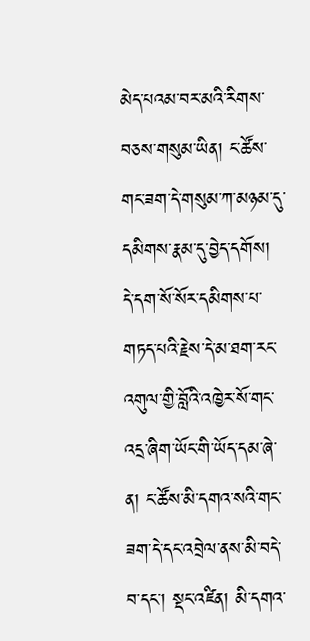མེད་པའམ་བར་མའི་རིགས་བཅས་གསུམ་ཡིན། ང་ཚོས་གང་ཟག་དེ་གསུམ་ཀ་མཉམ་དུ་དམིགས་རྣམ་དུ་བྱེད་དགོས།
དེ་དག་སོ་སོར་དམིགས་པ་གཏད་པའི་རྗེས་དེ་མ་ཐག་རང་འགུལ་གྱི་བློའི་འཁྱེར་སོ་གང་འདྲ་ཞིག་ཡོང་གི་ཡོད་དམ་ཞེ་ན། ང་ཚོས་མི་དགའ་སའི་གང་ཟག་དེ་དང་འབྲེལ་ནས་མི་བདེ་བ་དང་། སྡང་འཛིན། མི་དགའ་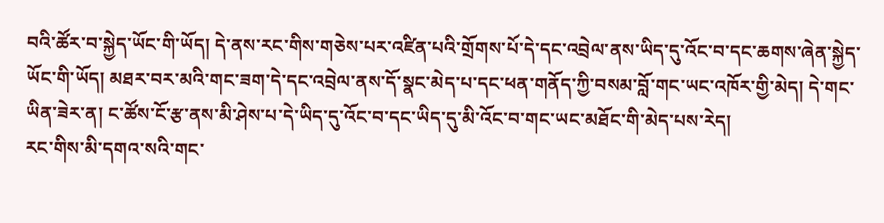བའི་ཚོར་བ་སྐྱེད་ཡོང་གི་ཡོད། དེ་ནས་རང་གིས་གཅེས་པར་འཛིན་པའི་གྲོགས་པོ་དེ་དང་འབྲེལ་ནས་ཡིད་དུ་འོང་བ་དང་ཆགས་ཞེན་སྐྱེད་ཡོང་གི་ཡོད། མཐར་བར་མའི་གང་ཟག་དེ་དང་འབྲེལ་ནས་དོ་སྣང་མེད་པ་དང་ཕན་གནོད་ཀྱི་བསམ་བློ་གང་ཡང་འཁོར་གྱི་མེད། དེ་གང་ཡིན་ཟེར་ན། ང་ཚོས་ངོ་རྩ་ནས་མི་ཤེས་པ་དེ་ཡིད་དུ་འོང་བ་དང་ཡིད་དུ་མི་འོང་བ་གང་ཡང་མཐོང་གི་མེད་པས་རེད།
རང་གིས་མི་དགའ་སའི་གང་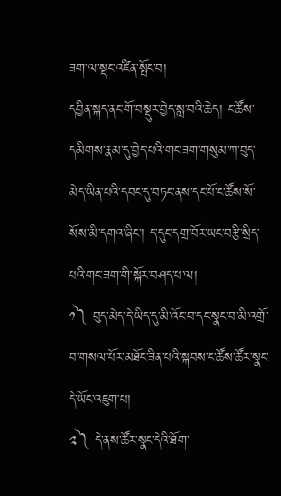ཟག་ལ་སྡང་འཛིན་སྤོང་བ།
དབྱིན་སྐད་ནང་གོ་བསྡུར་བྱེད་སླ་བའི་ཆེད། ང་ཚོས་དམིགས་རྣམ་དུ་བྱེད་པའི་གང་ཟག་གསུམ་ཀ་བུད་མེད་ཡིན་པའི་དབང་དུ་བཏང་ནས་དང་པོ་ང་ཚོས་སོ་སོས་མི་དགའ་ཞིང་། ད་དུང་དགྲ་བོར་ཡང་བརྩི་སྲིད་པའི་གང་ཟག་གི་སྐོར་བཤད་པ་ལ།
༡༽ བུད་མེད་དེ་ཡིད་དུ་མི་འོང་བ་དང་སྣང་བ་མི་འགྲོ་བ་གསལ་པོར་མཐོང་ཟིན་པའི་སྐབས་ང་ཚོས་ཚོར་སྣང་དེ་ཡོང་འཇུག་པ།
༢༽ དེ་ནས་ཚོར་སྣང་དེའི་ཐོག་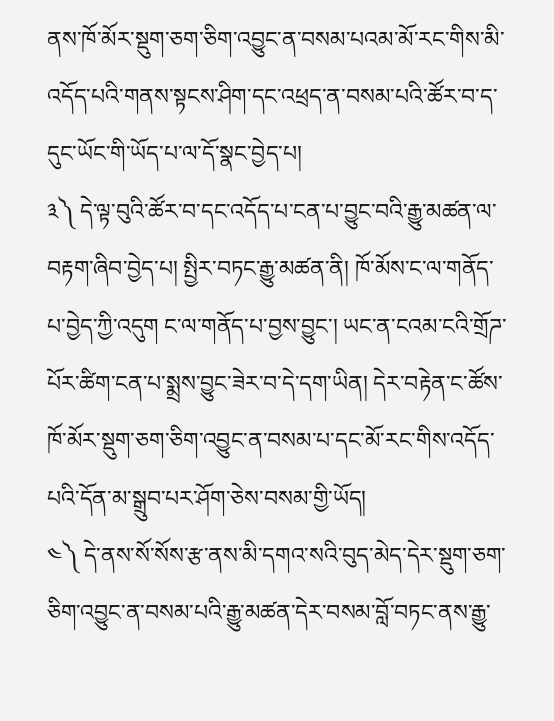ནས་ཁོ་མོར་སྡུག་ཅག་ཅིག་འབྱུང་ན་བསམ་པའམ་མོ་རང་གིས་མི་འདོད་པའི་གནས་སྟངས་ཤིག་དང་འཕྲད་ན་བསམ་པའི་ཚོར་བ་ད་དུང་ཡོང་གི་ཡོད་པ་ལ་དོ་སྣང་བྱེད་པ།
༣༽ དེ་ལྟ་བུའི་ཚོར་བ་དང་འདོད་པ་ངན་པ་བྱུང་བའི་རྒྱུ་མཚན་ལ་བརྟག་ཞིབ་བྱེད་པ། སྤྱིར་བཏང་རྒྱུ་མཚན་ནི། ཁོ་མོས་ང་ལ་གནོད་པ་བྱེད་ཀྱི་འདུག ང་ལ་གནོད་པ་བྱས་བྱུང་། ཡང་ན་ངའམ་ངའི་གྲོཌ་པོར་ཚིག་ངན་པ་སྨྲས་བྱུང་ཟེར་བ་དེ་དག་ཡིན། དེར་བརྟེན་ང་ཚོས་ཁོ་མོར་སྡུག་ཅག་ཅིག་འབྱུང་ན་བསམ་པ་དང་མོ་རང་གིས་འདོད་པའི་དོན་མ་སྒྲུབ་པར་ཤོག་ཅེས་བསམ་གྱི་ཡོད།
༤༽ དེ་ནས་སོ་སོས་རྩ་ནས་མི་དགའ་སའི་བུད་མེད་དེར་སྡུག་ཅག་ཅིག་འབྱུང་ན་བསམ་པའི་རྒྱུ་མཚན་དེར་བསམ་བློ་བཏང་ནས་རྒྱུ་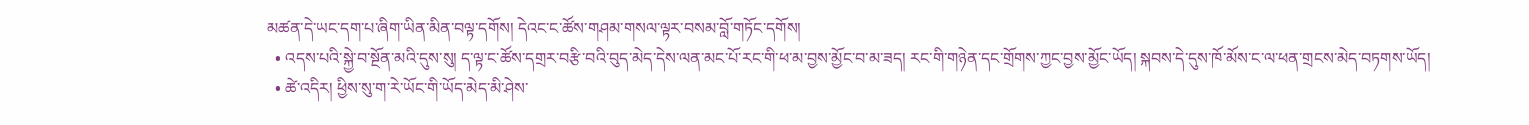མཚན་དེ་ཡང་དག་པ་ཞིག་ཡིན་མིན་བལྟ་དགོས། དེའང་ང་ཚོས་གཤམ་གསལ་ལྟར་བསམ་བློ་གཏོང་དགོས།
  • འདས་པའི་སྐྱེ་བ་སྔོན་མའི་དུས་སུ། ད་ལྟ་ང་ཚོས་དགྲར་བརྩི་བའི་བུད་མེད་དེས་ལན་མང་པོ་རང་གི་ཕ་མ་བྱས་མྱོང་བ་མ་ཟད། རང་གི་གཉེན་དང་གྲོགས་ཀྱང་བྱས་མྱོང་ཡོད། སྐབས་དེ་དུས་ཁོ་མོས་ང་ལ་ཕན་གྲངས་མེད་བཏགས་ཡོད།
  • ཚེ་འདིར། ཕྱིས་སུ་ག་རེ་ཡོང་གི་ཡོད་མེད་མི་ཤེས་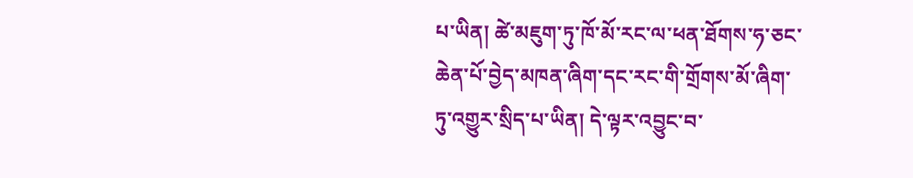པ་ཡིན། ཚེ་མཇུག་ཏུ་ཁོ་མོ་རང་ལ་ཕན་ཐོགས་ཧ་ཅང་ཆེན་པོ་བྱེད་མཁན་ཞིག་དང་རང་གི་གྲོགས་མོ་ཞིག་ཏུ་འགྱུར་སྲིད་པ་ཡིན། དེ་ལྟར་འབྱུང་བ་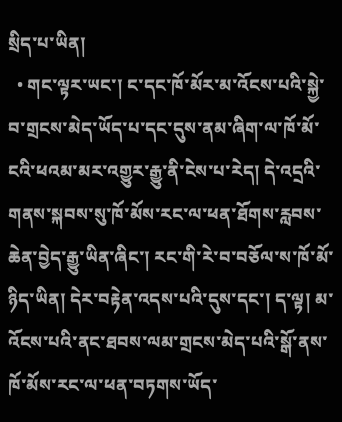སྲིད་པ་ཡིན།
  • གང་ལྟར་ཡང་། ང་དང་ཁོ་མོར་མ་འོངས་པའི་སྐྱེ་བ་གྲངས་མེད་ཡོད་པ་དང་དུས་ནམ་ཞིག་ལ་ཁོ་མོ་ངའི་ཕའམ་མར་འགྱུར་རྒྱུ་ནི་ངེས་པ་རེད། དེ་འདྲའི་གནས་སྐབས་སུ་ཁོ་མོས་རང་ལ་ཕན་ཐོགས་རླབས་ཆེན་བྱེད་རྒྱུ་ཡིན་ཞིང་། རང་གི་རེ་བ་བཅོལ་ས་ཁོ་མོ་ཉིད་ཡིན། དེར་བརྟེན་འདས་པའི་དུས་དང་། ད་ལྟ། མ་འོངས་པའི་ནང་ཐབས་ལམ་གྲངས་མེད་པའི་སྒོ་ནས་ཁོ་མོས་རང་ལ་ཕན་བཏགས་ཡོད་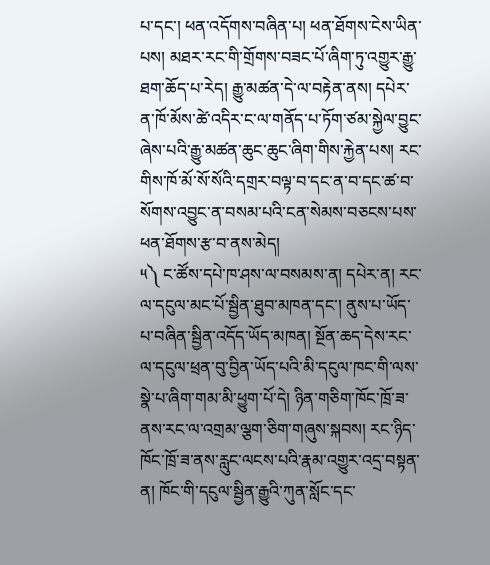པ་དང་། ཕན་འདོགས་བཞིན་པ། ཕན་ཐོགས་ངེས་ཡིན་པས། མཐར་རང་གི་གྲོགས་བཟང་པོ་ཞིག་ཏུ་འགྱུར་རྒྱུ་ཐག་ཆོད་པ་རེད། རྒྱུ་མཚན་དེ་ལ་བརྟེན་ནས། དཔེར་ན་ཁོ་མོས་ཚེ་འདིར་ང་ལ་གནོད་པ་ཏོག་ཙམ་སྐྱེལ་བྱུང་ཞེས་པའི་རྒྱུ་མཚན་ཆུང་ཆུང་ཞིག་གིས་རྐྱེན་པས། རང་གིས་ཁོ་མོ་སོ་སོའི་དགྲར་བལྟ་བ་དང་ན་བ་དང་ཚ་བ་སོགས་འབྱུང་ན་བསམ་པའི་ངན་སེམས་བཅངས་པས་ཕན་ཐོགས་རྩ་བ་ནས་མེད།
༥༽ ང་ཚོས་དཔེ་ཁ་ཤས་ལ་བསམས་ན། དཔེར་ན། རང་ལ་དངུལ་མང་པོ་སྦྱིན་ཐུབ་མཁན་དང་། ནུས་པ་ཡོད་པ་བཞིན་སྦྱིན་འདོད་ཡོད་མཁན། སྔོན་ཆད་དེས་རང་ལ་དངུལ་ཕྲན་བུ་བྱིན་ཡོད་པའི་མི་དངུལ་ཁང་གི་ལས་སྣེ་པ་ཞིག་གམ་མི་ཕྱུག་པོ་དེ། ཉིན་གཅིག་ཁོང་ཁྲོ་ཟ་ནས་རང་ལ་འགྲམ་ལྕག་ཅིག་གཞུས་སྐབས། རང་ཉིད་ཁོང་ཁྲོ་ཟ་ནས་རླུང་ལངས་པའི་རྣམ་འགྱུར་འདྲ་བསྟན་ན། ཁོང་གི་དངུལ་སྦྱིན་རྒྱུའི་ཀུན་སློང་དང་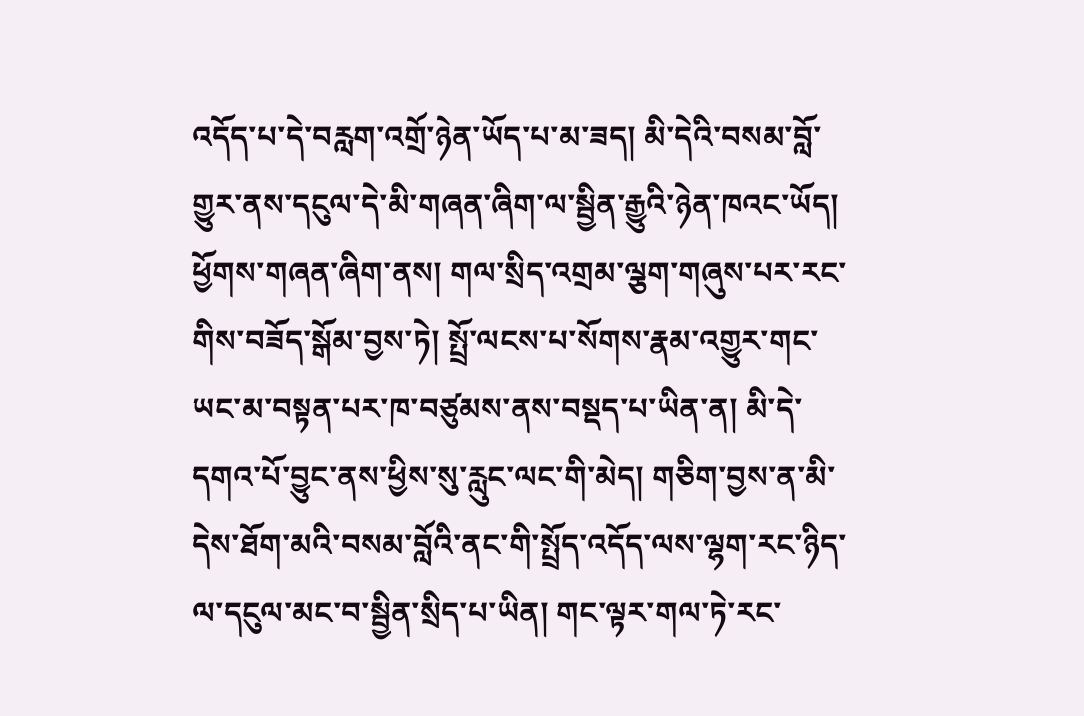འདོད་པ་དེ་བརླག་འགྲོ་ཉེན་ཡོད་པ་མ་ཟད། མི་དེའི་བསམ་བློ་གྱུར་ནས་དངུལ་དེ་མི་གཞན་ཞིག་ལ་སྦྱིན་རྒྱུའི་ཉེན་ཁའང་ཡོད། ཕྱོགས་གཞན་ཞིག་ནས། གལ་སྲིད་འགྲམ་ལྕག་གཞུས་པར་རང་གིས་བཟོད་སྒོམ་བྱས་ཏེ། སྤྲོ་ལངས་པ་སོགས་རྣམ་འགྱུར་གང་ཡང་མ་བསྟན་པར་ཁ་བཙུམས་ནས་བསྡད་པ་ཡིན་ན། མི་དེ་དགའ་པོ་བྱུང་ནས་ཕྱིས་སུ་རླུང་ལང་གི་མེད། གཅིག་བྱས་ན་མི་དེས་ཐོག་མའི་བསམ་བློའི་ནང་གི་སྤྲོད་འདོད་ལས་ལྷག་རང་ཉིད་ལ་དངུལ་མང་བ་སྦྱིན་སྲིད་པ་ཡིན། གང་ལྟར་གལ་ཏེ་རང་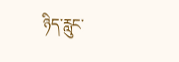ཉིད་རླུང་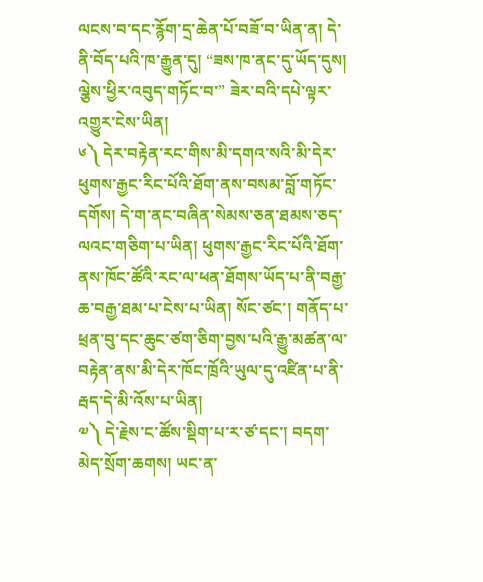ལངས་བ་དང་རྙོག་དྲ་ཆེན་པོ་བཟོ་བ་ཡིན་ན། དེ་ནི་བོད་པའི་ཁ་རྒྱུན་དུ། “ཟས་ཁ་ནང་དུ་ཡོད་དུས། ལྕེས་ཕྱིར་འབུད་གཏོང་བ་” ཟེར་བའི་དཔེ་ལྟར་འགྱུར་ངེས་ཡིན།
༦༽ དེར་བརྟེན་རང་གིས་མི་དགའ་སའི་མི་དེར་ཕུགས་རྒྱང་རིང་པོའི་ཐོག་ནས་བསམ་བློ་གཏོང་དགོས། དེ་ག་ནང་བཞིན་སེམས་ཅན་ཐམས་ཅད་ལའང་གཅིག་པ་ཡིན། ཕུགས་རྒྱང་རིང་པོའི་ཐོག་ནས་ཁོང་ཚོའི་རང་ལ་ཕན་ཐོགས་ཡོད་པ་ནི་བརྒྱ་ཆ་བརྒྱ་ཐམ་པ་ངེས་པ་ཡིན། སོང་ཙང་། གནོད་པ་ཕྲན་བུ་དང་ཆུང་ཙག་ཅིག་བྱས་པའི་རྒྱུ་མཚན་ལ་བརྟེན་ནས་མི་དེར་ཁོང་ཁྲོའི་ཡུལ་དུ་འཛིན་པ་ནི་རྦད་དེ་མི་འོས་པ་ཡིན།
༧༽ དེ་རྗེས་ང་ཚོས་སྡིག་པ་ར་ཙ་དང་། བདག་མེད་སྲོག་ཆགས། ཡང་ན་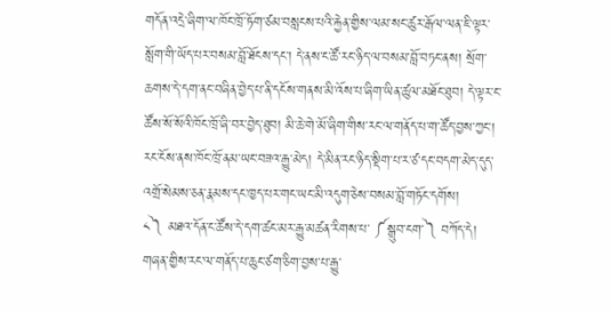གདོན་འདྲེ་ཞིག་ལ་ཁོང་ཁྲོ་ཏོག་ཙམ་བསླངས་པའི་རྐྱེན་གྱིས་ལམ་སང་ཚུར་རྒོལ་ལན་ཇི་ལྟར་སློག་གི་ཡོད་པར་བསམ་བློ་ཐོངས་དང་། དེ་ནས་ང་ཚོ་རང་ཉིད་ལ་བསམ་བློ་བཏང་ནས། སྲོག་ཆགས་དེ་དག་ནང་བཞིན་བྱེད་པ་ནི་དངོས་གནས་མི་འོས་པ་ཞིག་ཡིན་ཚུལ་མཐོང་ཐུབ། དེ་ལྟར་ང་ཚོས་སོ་སོའི་ཁོང་ཁྲོ་ཞི་བར་བྱེད་ཐུབ། མི་ཆེ་གེ་མོ་ཞིག་གིས་རང་ལ་གནོད་པ་ག་ཚོད་བྱས་ཀྱང་། རང་ངོས་ནས་ཁོང་ཁྲོ་ནམ་ཡང་བཟའ་རྒྱུ་མེད། དེ་མིན་རང་ཉིད་སྡིག་པ་ར་ཙ་དང་བདག་མེད་དུད་འགྲོ་སེམས་ཅན་རྣམས་དང་ཁྱད་པར་གང་ཡང་མི་འདུག་ཅེས་བསམ་བློ་གཏོང་དགོས།
༨༽ མཐའ་དོན་ང་ཚོས་དེ་དག་ཚང་མར་རྒྱུ་མཚན་རིགས་པ་ ༼སྒྲུབ་ངག་༽ བཀོད་དེ། གཞན་གྱིས་རང་ལ་གནོད་པ་ཆུང་ཙག་ཅིག་བྱས་པ་རྒྱུ་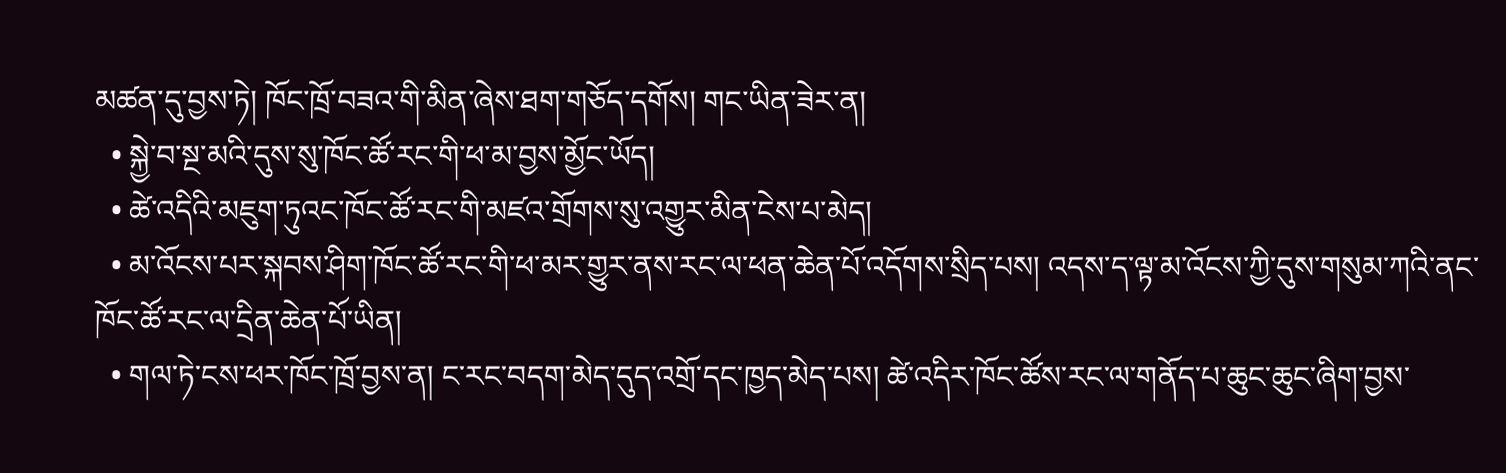མཚན་དུ་བྱས་ཏེ། ཁོང་ཁྲོ་བཟའ་གི་མིན་ཞེས་ཐག་གཅོད་དགོས། གང་ཡིན་ཟེར་ན།
  • སྐྱེ་བ་སྔ་མའི་དུས་སུ་ཁོང་ཚོ་རང་གི་ཕ་མ་བྱས་མྱོང་ཡོད།
  • ཚེ་འདིའི་མཇུག་ཏུའང་ཁོང་ཚོ་རང་གི་མཛའ་གྲོགས་སུ་འགྱུར་མིན་ངེས་པ་མེད།
  • མ་འོངས་པར་སྐབས་ཤིག་ཁོང་ཚོ་རང་གི་ཕ་མར་གྱུར་ནས་རང་ལ་ཕན་ཆེན་པོ་འདོགས་སྲིད་པས། འདས་ད་ལྟ་མ་འོངས་ཀྱི་དུས་གསུམ་ཀའི་ནང་ཁོང་ཚོ་རང་ལ་དྲིན་ཆེན་པོ་ཡིན།
  • གལ་ཏེ་ངས་ཕར་ཁོང་ཁྲོ་བྱས་ན། ང་རང་བདག་མེད་དུད་འགྲོ་དང་ཁྱད་མེད་པས། ཚེ་འདིར་ཁོང་ཚོས་རང་ལ་གནོད་པ་ཆུང་ཆུང་ཞིག་བྱས་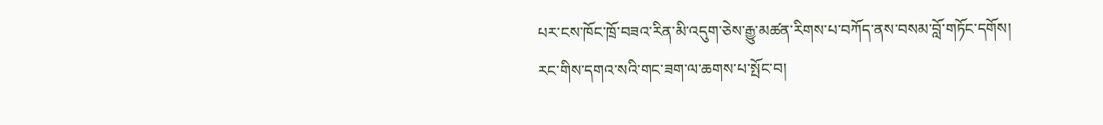པར་ངས་ཁོང་ཁྲོ་བཟའ་རིན་མི་འདུག་ཅེས་རྒྱུ་མཚན་རིགས་པ་བཀོད་ནས་བསམ་བློ་གཏོང་དགོས།
རང་གིས་དགའ་སའི་གང་ཟག་ལ་ཆགས་པ་སྤོང་བ།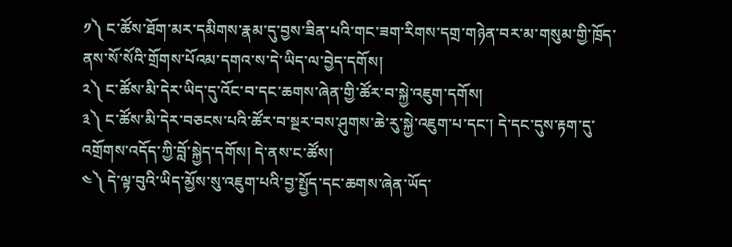༡༽ ང་ཚོས་ཐོག་མར་དམིགས་རྣམ་དུ་བྱས་ཟིན་པའི་གང་ཟག་རིགས་དགྲ་གཉེན་བར་མ་གསུམ་གྱི་ཁྲོད་ནས་སོ་སོའི་གྲོགས་པོའམ་དགའ་ས་དེ་ཡིད་ལ་བྱེད་དགོས།
༢༽ ང་ཚོས་མི་དེར་ཡིད་དུ་འོང་བ་དང་ཆགས་ཞེན་གྱི་ཚོར་བ་སྐྱེ་འཇུག་དགོས།
༣༽ ང་ཚོས་མི་དེར་བཅངས་པའི་ཚོར་བ་སྔར་བས་ཤུགས་ཆེ་རུ་སྐྱེ་འཇུག་པ་དང་། དེ་དང་དུས་རྟག་དུ་འགྲོགས་འདོད་ཀྱི་བློ་སྐྱེད་དགོས། དེ་ནས་ང་ཚོས།
༤༽ དེ་ལྟ་བུའི་ཡིད་མྱོས་སུ་འཇུག་པའི་བྱ་སྤྱོད་དང་ཆགས་ཞེན་ཡོད་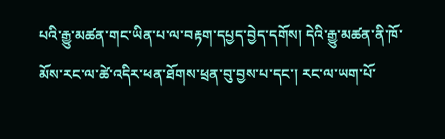པའི་རྒྱུ་མཚན་གང་ཡིན་པ་ལ་བརྟག་དཔྱད་བྱེད་དགོས། དེའི་རྒྱུ་མཚན་ནི་ཁོ་མོས་རང་ལ་ཚེ་འདིར་ཕན་ཐོགས་ཕྲན་བུ་བྱས་པ་དང་། རང་ལ་ཡག་པོ་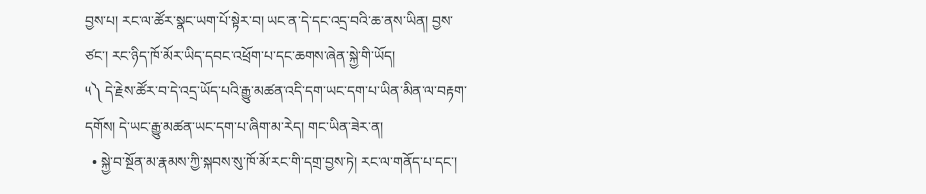བྱས་པ། རང་ལ་ཚོར་སྣང་ཡག་པོ་སྟེར་བ། ཡང་ན་དེ་དང་འདྲ་བའི་ཆ་ནས་ཡིན། བྱས་ཙང་། རང་ཉིད་ཁོ་མོར་ཡིད་དབང་འཕྲོག་པ་དང་ཆགས་ཞེན་སྐྱེ་གི་ཡོད།
༥༽ དེ་རྗེས་ཚོར་བ་དེ་འདྲ་ཡོད་པའི་རྒྱུ་མཚན་འདི་དག་ཡང་དག་པ་ཡིན་མིན་ལ་བརྟག་དགོས། དེ་ཡང་རྒྱུ་མཚན་ཡང་དག་པ་ཞིག་མ་རེད། གང་ཡིན་ཟེར་ན།
  • སྐྱེ་བ་སྔོན་མ་རྣམས་ཀྱི་སྐབས་སུ་ཁོ་མོ་རང་གི་དགྲ་བྱས་ཏེ། རང་ལ་གནོད་པ་དང་།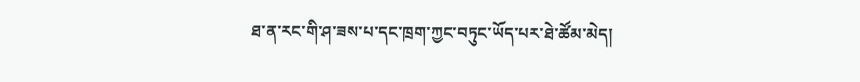ཐ་ན་རང་གི་ཤ་ཟས་པ་དང་ཁྲག་ཀྱང་བཏུང་ཡོད་པར་ཐེ་ཚོམ་མེད།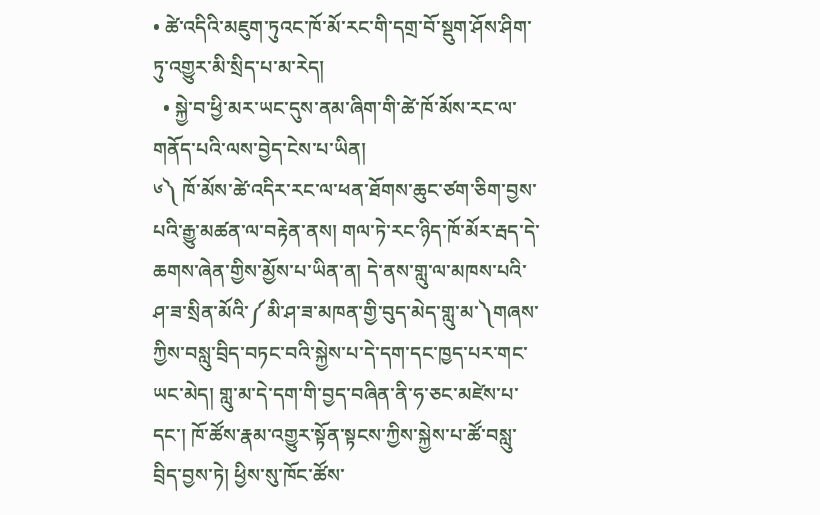• ཚེ་འདིའི་མཇུག་ཏུའང་ཁོ་མོ་རང་གི་དགྲ་བོ་སྡུག་ཤོས་ཤིག་ཏུ་འགྱུར་མི་སྲིད་པ་མ་རེད།
  • སྐྱེ་བ་ཕྱི་མར་ཡང་དུས་ནམ་ཞིག་གི་ཚེ་ཁོ་མོས་རང་ལ་གནོད་པའི་ལས་བྱེད་ངེས་པ་ཡིན།
༦༽ ཁོ་མོས་ཚེ་འདིར་རང་ལ་ཕན་ཐོགས་ཆུང་ཙག་ཅིག་བྱས་པའི་རྒྱུ་མཚན་ལ་བརྟེན་ནས། གལ་ཏེ་རང་ཉིད་ཁོ་མོར་རྦད་དེ་ཆགས་ཞེན་གྱིས་མྱོས་པ་ཡིན་ན། དེ་ནས་གླུ་ལ་མཁས་པའི་ཤ་ཟ་སྲིན་མོའི་༼མི་ཤ་ཟ་མཁན་གྱི་བུད་མེད་གླུ་མ་༽གཞས་ཀྱིས་བསླུ་བྲིད་བཏང་བའི་སྐྱེས་པ་དེ་དག་དང་ཁྱད་པར་གང་ཡང་མེད། གླུ་མ་དེ་དག་གི་བྱད་བཞིན་ནི་ཧ་ཅང་མཛེས་པ་དང་། ཁོ་ཚོས་རྣམ་འགྱུར་སྟོན་སྟངས་ཀྱིས་སྐྱེས་པ་ཚོ་བསླུ་བྲིད་བྱས་ཏེ། ཕྱིས་སུ་ཁོང་ཚོས་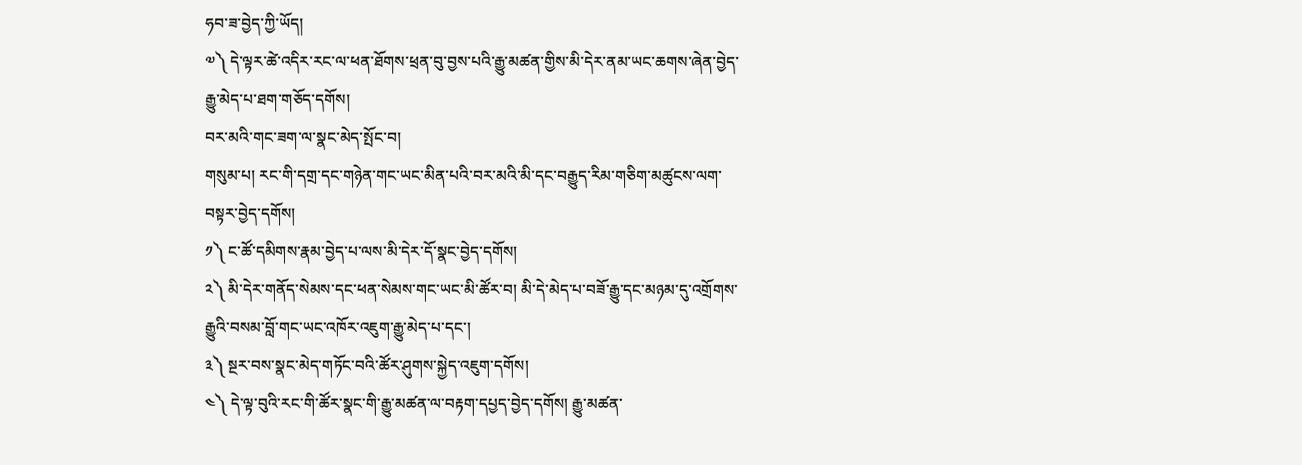ཧབ་ཟ་བྱེད་ཀྱི་ཡོད།
༧༽ དེ་ལྟར་ཚེ་འདིར་རང་ལ་ཕན་ཐོགས་ཕྲན་བུ་བྱས་པའི་རྒྱུ་མཚན་གྱིས་མི་དེར་ནམ་ཡང་ཆགས་ཞེན་བྱེད་རྒྱུ་མེད་པ་ཐག་གཅོད་དགོས།
བར་མའི་གང་ཟག་ལ་སྣང་མེད་སྤོང་བ།
གསུམ་པ། རང་གི་དགྲ་དང་གཉེན་གང་ཡང་མིན་པའི་བར་མའི་མི་དང་བརྒྱུད་རིམ་གཅིག་མཚུངས་ལག་བསྟར་བྱེད་དགོས།
༡༽ ང་ཚོ་དམིགས་རྣམ་བྱེད་པ་ལས་མི་དེར་དོ་སྣང་བྱེད་དགོས།
༢༽ མི་དེར་གནོད་སེམས་དང་ཕན་སེམས་གང་ཡང་མི་ཚོར་བ། མི་དེ་མེད་པ་བཟོ་རྒྱུ་དང་མཉམ་དུ་འགྲོགས་རྒྱུའི་བསམ་བློ་གང་ཡང་འཁོར་འཇུག་རྒྱུ་མེད་པ་དང་།
༣༽ སྔར་བས་སྣང་མེད་གཏོང་བའི་ཚོར་ཤུགས་སྐྱེད་འཇུག་དགོས།
༤༽ དེ་ལྟ་བུའི་རང་གི་ཚོར་སྣང་གི་རྒྱུ་མཚན་ལ་བརྟག་དཔྱད་བྱེད་དགོས། རྒྱུ་མཚན་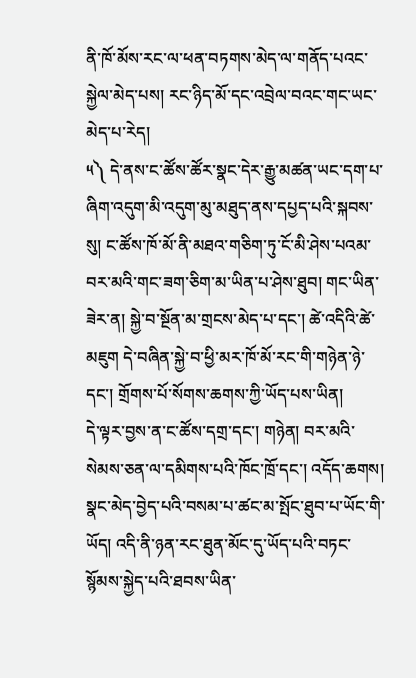ནི་ཁོ་མོས་རང་ལ་ཕན་བཏགས་མེད་ལ་གནོད་པའང་སྐྱེལ་མེད་པས། རང་ཉིད་མོ་དང་འབྲེལ་བའང་གང་ཡང་མེད་པ་རེད།
༥༽ དེ་ནས་ང་ཚོས་ཚོར་སྣང་དེར་རྒྱུ་མཚན་ཡང་དག་པ་ཞིག་འདུག་མི་འདུག་མུ་མཐུད་ནས་དཔྱད་པའི་སྐབས་སུ། ང་ཚོས་ཁོ་མོ་ནི་མཐའ་གཅིག་ཏུ་ངོ་མི་ཤེས་པའམ་བར་མའི་གང་ཟག་ཅིག་མ་ཡིན་པ་ཤེས་ཐུབ། གང་ཡིན་ཟེར་ན། སྐྱེ་བ་སྔོན་མ་གྲངས་མེད་པ་དང་། ཚེ་འདིའི་ཚེ་མཇུག དེ་བཞིན་སྐྱེ་བ་ཕྱི་མར་ཁོ་མོ་རང་གི་གཉེན་ཉེ་དང་། གྲོགས་པོ་སོགས་ཆགས་ཀྱི་ཡོད་པས་ཡིན།
དེ་ལྟར་བྱས་ན་ང་ཚོས་དགྲ་དང་། གཉེན། བར་མའི་སེམས་ཅན་ལ་དམིགས་པའི་ཁོང་ཁྲོ་དང་། འདོད་ཆགས། སྣང་མེད་བྱེད་པའི་བསམ་པ་ཚང་མ་སྤོང་ཐུབ་པ་ཡོང་གི་ཡོད། འདི་ནི་ཉན་རང་ཐུན་མོང་དུ་ཡོད་པའི་བཏང་སྙོམས་སྐྱེད་པའི་ཐབས་ཡིན་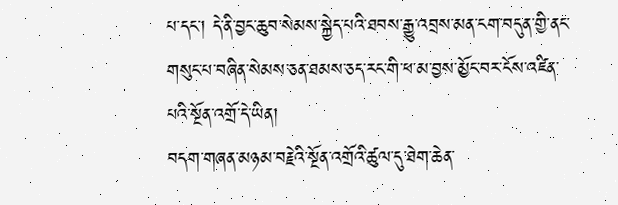པ་དང་། དེ་ནི་བྱང་ཆུབ་སེམས་སྐྱེད་པའི་ཐབས་རྒྱུ་འབྲས་མན་ངག་བདུན་གྱི་ནང་གསུང་པ་བཞིན་སེམས་ཅན་ཐམས་ཅད་རང་གི་ཕ་མ་བྱས་མྱོང་བར་ངོས་འཛིན་པའི་སྔོན་འགྲོ་དེ་ཡིན།
བདག་གཞན་མཉམ་བརྗེའི་སྔོན་འགྲོའི་ཚུལ་དུ་ཐེག་ཆེན་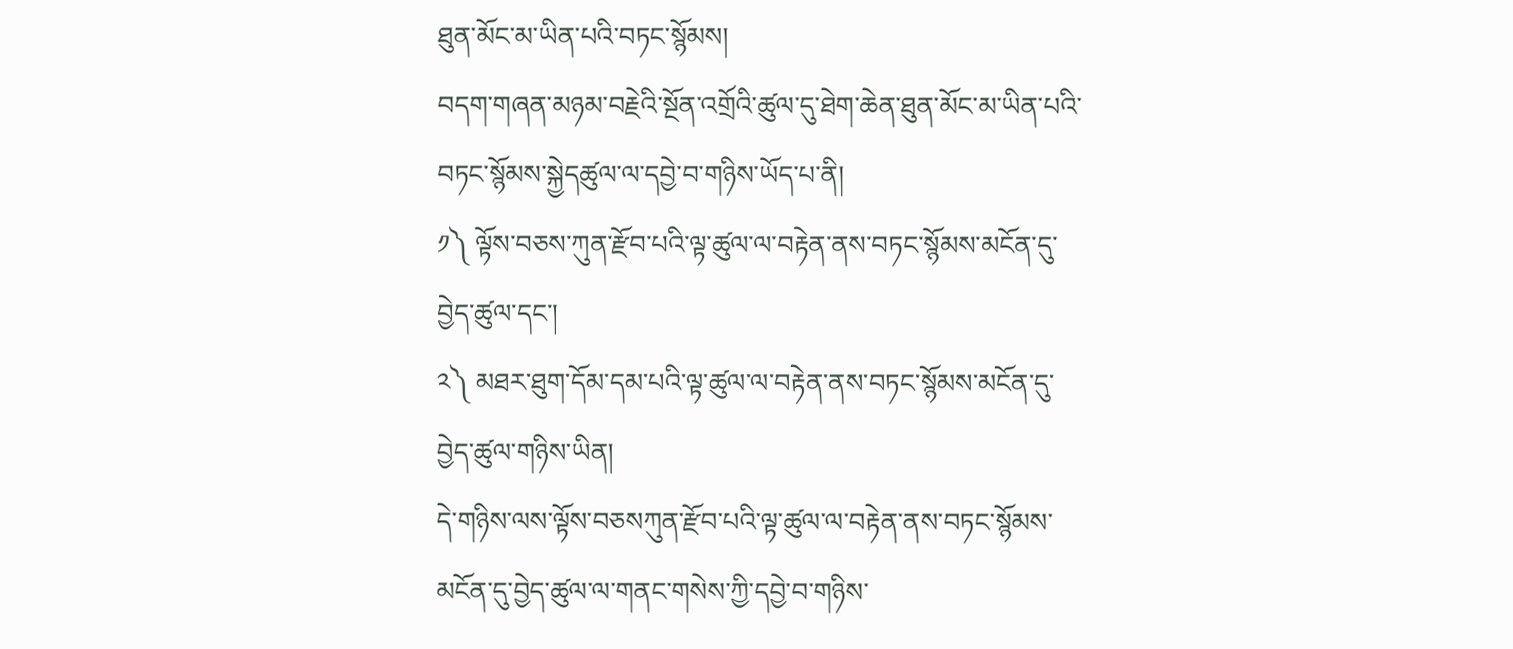ཐུན་མོང་མ་ཡིན་པའི་བཏང་སྙོམས།
བདག་གཞན་མཉམ་བརྗེའི་སྔོན་འགྲོའི་ཚུལ་དུ་ཐེག་ཆེན་ཐུན་མོང་མ་ཡིན་པའི་བཏང་སྙོམས་སྐྱེདཚུལ་ལ་དབྱེ་བ་གཉིས་ཡོད་པ་ནི།
༡༽ ལྟོས་བཅས་ཀུན་རྫོབ་པའི་ལྟ་ཚུལ་ལ་བརྟེན་ནས་བཏང་སྙོམས་མངོན་དུ་བྱེད་ཚུལ་དང་།
༢༽ མཐར་ཐུག་དོམ་དམ་པའི་ལྟ་ཚུལ་ལ་བརྟེན་ནས་བཏང་སྙོམས་མངོན་དུ་བྱེད་ཚུལ་གཉིས་ཡིན།
དེ་གཉིས་ལས་ལྟོས་བཅསཀུན་རྫོབ་པའི་ལྟ་ཚུལ་ལ་བརྟེན་ནས་བཏང་སྙོམས་མངོན་དུ་བྱེད་ཚུལ་ལ་གནང་གསེས་ཀྱི་དབྱེ་བ་གཉིས་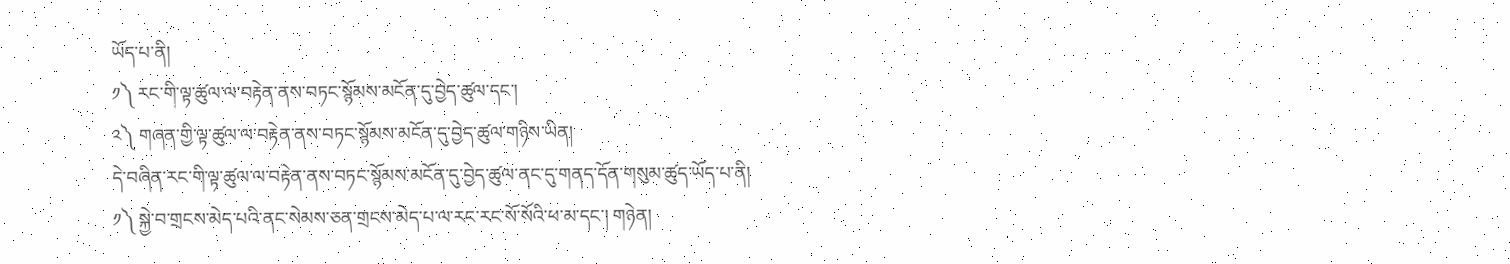ཡོད་པ་ནི།
༡༽ རང་གི་ལྟ་ཚུལ་ལ་བརྟེན་ནས་བཏང་སྙོམས་མངོན་དུ་བྱེད་ཚུལ་དང་།
༢༽ གཞན་གྱི་ལྟ་ཚུལ་ལ་བརྟེན་ནས་བཏང་སྙོམས་མངོན་དུ་བྱེད་ཚུལ་གཉིས་ཡིན།
དེ་བཞིན་རང་གི་ལྟ་ཚུལ་ལ་བརྟེན་ནས་བཏང་སྙོམས་མངོན་དུ་བྱེད་ཚུལ་ནང་དུ་གནད་དོན་གསུམ་ཚུད་ཡོད་པ་ནི།
༡༽ སྐྱེ་བ་གྲངས་མེད་པའི་ནང་སེམས་ཅན་གྲངས་མེད་པ་ལ་རང་རང་སོ་སོའི་ཕ་མ་དང་། གཉེན།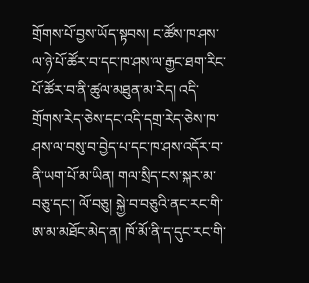གྲོགས་པོ་བྱས་ཡོད་སྟབས། ང་ཚོས་ཁ་ཤས་ལ་ཉེ་པོ་ཚོར་བ་དང་ཁ་ཤས་ལ་རྒྱང་ཐག་རིང་པོ་ཚོར་བ་ནི་ཚུལ་མཐུན་མ་རེད། འདི་གྲོགས་རེད་ཅེས་དང་འདི་དགྲ་རེད་ཅེས་ཁ་ཤས་ལ་བསུ་བ་བྱེད་པ་དང་ཁ་ཤས་འདོར་བ་ནི་ཡག་པོ་མ་ཡིན། གལ་སྲིད་ངས་སྐར་མ་བཅུ་དང་། ལོ་བཅུ། སྐྱེ་བ་བཅུའི་ནང་རང་གི་ཨ་མ་མཐོང་མེད་ན། ཁོ་མོ་ནི་ད་དུང་རང་གི་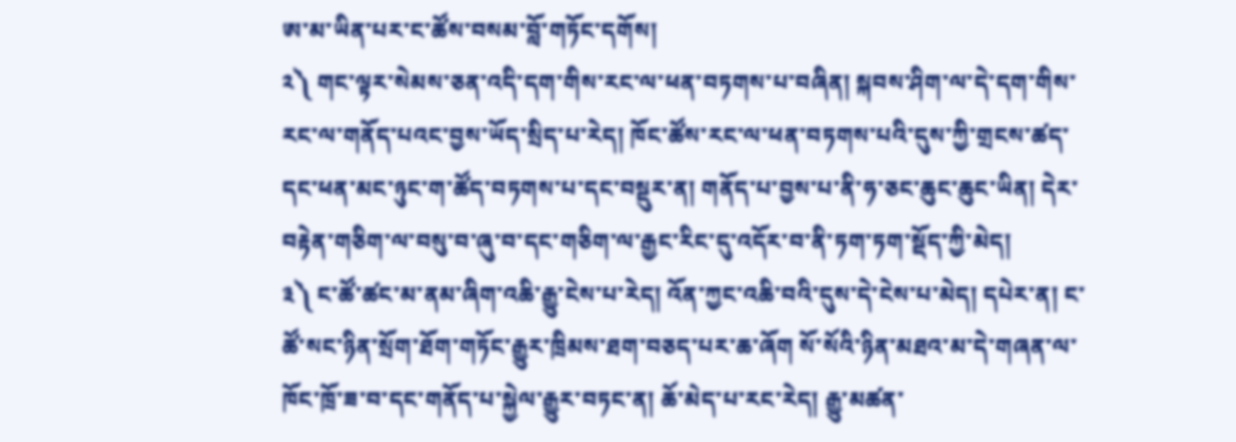ཨ་མ་ཡིན་པར་ང་ཚོས་བསམ་བློ་གཏོང་དགོས།
༢༽ གང་ལྟར་སེམས་ཅན་འདི་དག་གིས་རང་ལ་ཕན་བཏགས་པ་བཞིན། སྐབས་ཤིག་ལ་དེ་དག་གིས་རང་ལ་གནོད་པའང་བྱས་ཡོད་སྲིད་པ་རེད། ཁོང་ཚོས་རང་ལ་ཕན་བཏགས་པའི་དུས་ཀྱི་གྲངས་ཚད་དང་ཕན་མང་ཉུང་ག་ཚོད་བཏགས་པ་དང་བསྡུར་ན། གནོད་པ་བྱས་པ་ནི་ཧ་ཅང་ཆུང་ཆུང་ཡིན། དེར་བརྟེན་གཅིག་ལ་བསུ་བ་ཞུ་བ་དང་གཅིག་ལ་རྒྱང་རིང་དུ་འདོར་བ་ནི་ཏག་ཏག་སྡོད་ཀྱི་མེད།
༣༽ ང་ཚོ་ཚང་མ་ནམ་ཞིག་འཆི་རྒྱུ་ངེས་པ་རེད། འོན་ཀྱང་འཆི་བའི་དུས་དེ་ངེས་པ་མེད། དཔེར་ན། ང་ཚོ་སང་ཉིན་སྲོག་ཐོག་གཏོང་རྒྱུར་ཁྲིམས་ཐག་བཅད་པར་ཆ་ཞོག སོ་སོའི་ཉིན་མཐའ་མ་དེ་གཞན་ལ་ཁོང་ཁྲོ་ཟ་བ་དང་གནོད་པ་སྐྱེལ་རྒྱུར་བཏང་ན། ཆོ་མེད་པ་རང་རེད། རྒྱུ་མཚན་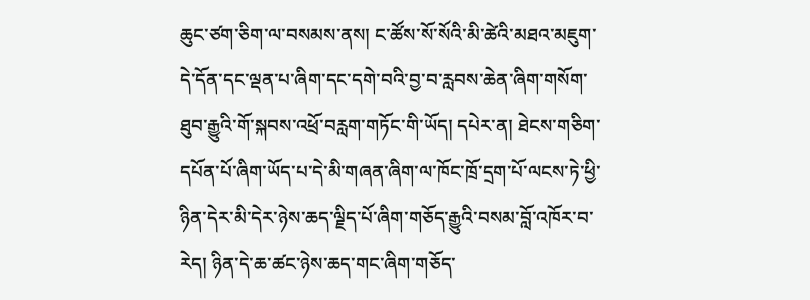ཆུང་ཙག་ཅིག་ལ་བསམས་ནས། ང་ཚོས་སོ་སོའི་མི་ཚེའི་མཐའ་མཇུག་དེ་དོན་དང་ལྡན་པ་ཞིག་དང་དགེ་བའི་བྱ་བ་རླབས་ཆེན་ཞིག་གསོག་ཐུབ་རྒྱུའི་གོ་སྐབས་འཕྲོ་བརླག་གཏོང་གི་ཡོད། དཔེར་ན། ཐེངས་གཅིག་དཔོན་པོ་ཞིག་ཡོད་པ་དེ་མི་གཞན་ཞིག་ལ་ཁོང་ཁྲོ་དྲག་པོ་ལངས་ཏེ་ཕྱི་ཉིན་དེར་མི་དེར་ཉེས་ཆད་ལྗིད་པོ་ཞིག་གཅོད་རྒྱུའི་བསམ་བློ་འཁོར་བ་རེད། ཉིན་དེ་ཆ་ཚང་ཉེས་ཆད་གང་ཞིག་གཅོད་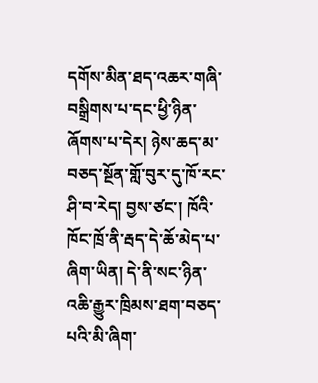དགོས་མིན་ཐད་འཆར་གཞི་བསྒྲིགས་པ་དང་ཕྱི་ཉིན་ཞོགས་པ་དེར། ཉེས་ཆད་མ་བཅད་སྔོན་གློ་བུར་དུ་ཁོ་རང་ཤི་བ་རེད། བྱས་ཙང་། ཁོའི་ཁོང་ཁྲོ་ནི་རྦད་དེ་ཆོ་མེད་པ་ཞིག་ཡིན། དེ་ནི་སང་ཉིན་འཆི་རྒྱུར་ཁྲིམས་ཐག་བཅད་པའི་མི་ཞིག་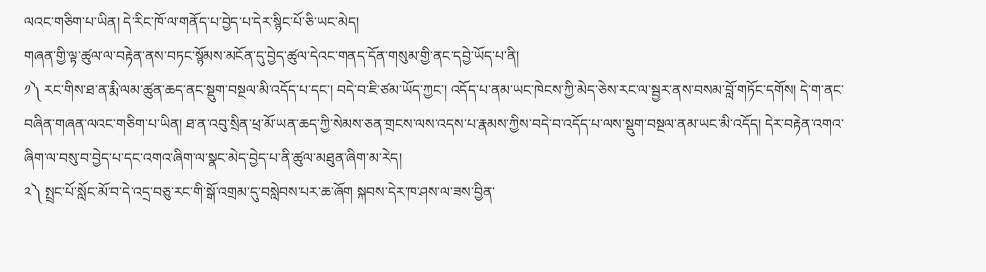ལའང་གཅིག་པ་ཡིན། དེ་རིང་ཁོ་ལ་གནོད་པ་བྱེད་པ་དེར་སྙིང་པོ་ཅི་ཡང་མེད།
གཞན་གྱི་ལྟ་ཚུལ་ལ་བརྟེན་ནས་བཏང་སྙོམས་མངོན་དུ་བྱེད་ཚུལ་དེའང་གནད་དོན་གསུམ་གྱི་ནང་དབྱེ་ཡོད་པ་ནི།
༡༽ རང་གིས་ཐ་ན་རྨི་ལམ་ཚུན་ཆད་ནང་སྡུག་བསྔལ་མི་འདོད་པ་དང་། བདེ་བ་ཇི་ཙམ་ཡོད་ཀྱང་། འདོད་པ་ནམ་ཡང་ཁེངས་ཀྱི་མེད་ཅེས་རང་ལ་སྦྱར་ནས་བསམ་བློ་གཏོང་དགོས། དེ་ག་ནང་བཞིན་གཞན་ལའང་གཅིག་པ་ཡིན། ཐ་ན་འབུ་སྲིན་ཕྲ་མོ་ཡན་ཆད་ཀྱི་སེམས་ཅན་གྲངས་ལས་འདས་པ་རྣམས་ཀྱིས་བདེ་བ་འདོད་པ་ལས་སྡུག་བསྔལ་ནམ་ཡང་མི་འདོད། དེར་བརྟེན་འགའ་ཞིག་ལ་བསུ་བ་བྱེད་པ་དང་འགའ་ཞིག་ལ་སྣང་མེད་བྱེད་པ་ནི་ཚུལ་མཐུན་ཞིག་མ་རེད།
༢༽ སྤྲང་པོ་སློང་མོ་བ་དེ་འདྲ་བཅུ་རང་གི་སྒོ་འགྲམ་དུ་བསླེབས་པར་ཆ་ཞོག སྐབས་དེར་ཁ་ཤས་ལ་ཟས་བྱིན་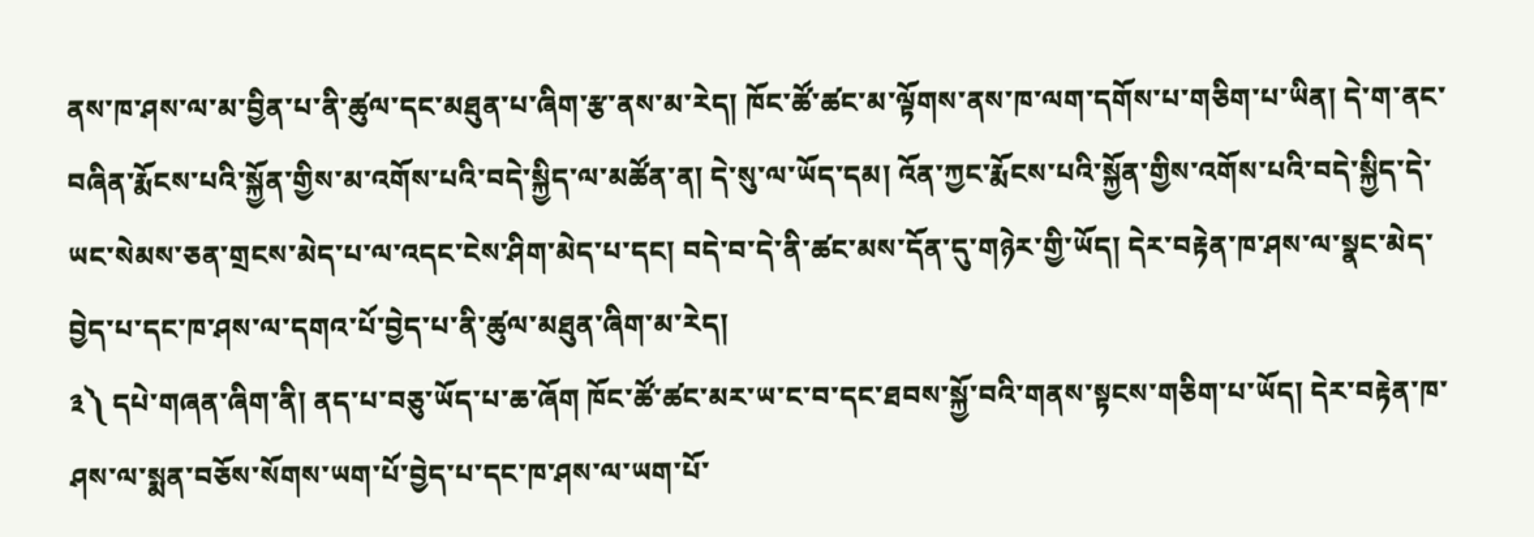ནས་ཁ་ཤས་ལ་མ་བྱིན་པ་ནི་ཚུལ་དང་མཐུན་པ་ཞིག་རྩ་ནས་མ་རེད། ཁོང་ཚོ་ཚང་མ་ལྟོགས་ནས་ཁ་ལག་དགོས་པ་གཅིག་པ་ཡིན། དེ་ག་ནང་བཞིན་རྨོངས་པའི་སྐྱོན་གྱིས་མ་འགོས་པའི་བདེ་སྐྱིད་ལ་མཚོན་ན། དེ་སུ་ལ་ཡོད་དམ། འོན་ཀྱང་རྨོངས་པའི་སྐྱོན་གྱིས་འགོས་པའི་བདེ་སྐྱིད་དེ་ཡང་སེམས་ཅན་གྲངས་མེད་པ་ལ་འདང་ངེས་ཤིག་མེད་པ་དང། བདེ་བ་དེ་ནི་ཚང་མས་དོན་དུ་གཉེར་གྱི་ཡོད། དེར་བརྟེན་ཁ་ཤས་ལ་སྣང་མེད་བྱེད་པ་དང་ཁ་ཤས་ལ་དགའ་པོ་བྱེད་པ་ནི་ཚུལ་མཐུན་ཞིག་མ་རེད།
༣༽ དཔེ་གཞན་ཞིག་ནི། ནད་པ་བཅུ་ཡོད་པ་ཆ་ཞོག ཁོང་ཚོ་ཚང་མར་ཡ་ང་བ་དང་ཐབས་སྐྱོ་བའི་གནས་སྟངས་གཅིག་པ་ཡོད། དེར་བརྟེན་ཁ་ཤས་ལ་སྨན་བཅོས་སོགས་ཡག་པོ་བྱེད་པ་དང་ཁ་ཤས་ལ་ཡག་པོ་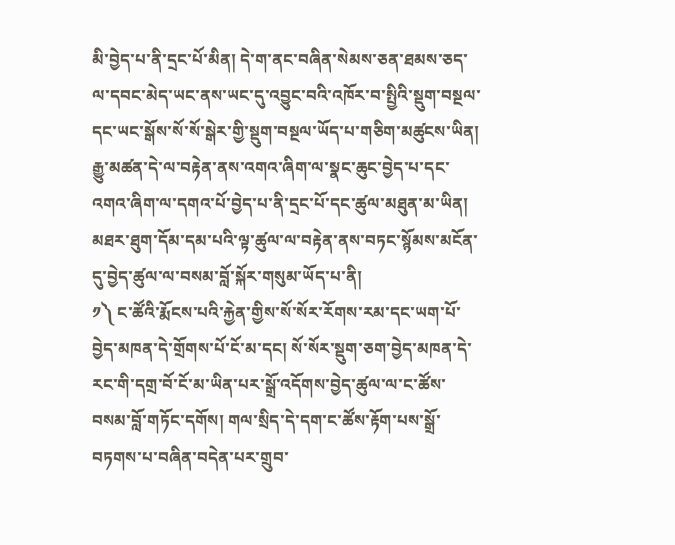མི་བྱེད་པ་ནི་དྲང་པོ་མིན། དེ་ག་ནང་བཞིན་སེམས་ཅན་ཐམས་ཅད་ལ་དབང་མེད་ཡང་ནས་ཡང་དུ་འབྱུང་བའི་འཁོར་བ་སྤྱིའི་སྡུག་བསྔལ་དང་ཡང་སྒོས་སོ་སོ་སྒེར་གྱི་སྡུག་བསྔལ་ཡོད་པ་གཅིག་མཚུངས་ཡིན། རྒྱུ་མཚན་དེ་ལ་བརྟེན་ནས་འགའ་ཞིག་ལ་སྣང་ཆུང་བྱེད་པ་དང་འགའ་ཞིག་ལ་དགའ་པོ་བྱེད་པ་ནི་དྲང་པོ་དང་ཚུལ་མཐུན་མ་ཡིན།
མཐར་ཐུག་དོམ་དམ་པའི་ལྟ་ཚུལ་ལ་བརྟེན་ནས་བཏང་སྙོམས་མངོན་དུ་བྱེད་ཚུལ་ལ་བསམ་བློ་སྐོར་གསུམ་ཡོད་པ་ནི།
༡༽ ང་ཚོའི་རྨོངས་པའི་རྐྱེན་གྱིས་སོ་སོར་རོགས་རམ་དང་ཡག་པོ་བྱེད་མཁན་དེ་གྲོགས་པོ་ངོ་མ་དང། སོ་སོར་སྡུག་ཅག་བྱེད་མཁན་དེ་རང་གི་དགྲ་བོ་ངོ་མ་ཡིན་པར་སྒྲོ་འདོགས་བྱེད་ཚུལ་ལ་ང་ཚོས་བསམ་བློ་གཏོང་དགོས། གལ་སྲིད་དེ་དག་ང་ཚོས་རྟོག་པས་སྒྲོ་བཏགས་པ་བཞིན་བདེན་པར་གྲུབ་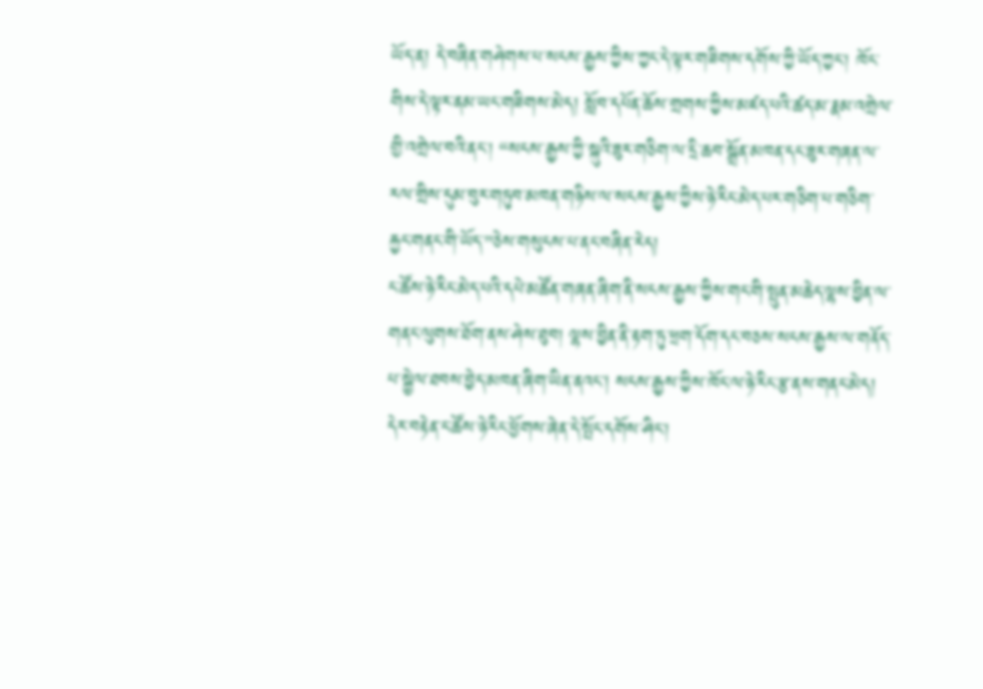ཡོད་ན། དེ་བཞིན་གཤེགས་པ་སངས་རྒྱས་ཀྱིས་ཀྱང་དེ་ལྟར་གཟིགས་དགོས་ཀྱི་ཡོད་ཀྱང་། ཁོང་གིས་དེ་ལྟར་ནམ་ཡང་གཟིགས་མེད། སློབ་དཔོན་ཆོས་གྲགས་ཀྱིས་མཛད་པའི་ཚད་མ་རྣམ་འགྲེལ་གྱི་འགྲེལ་བའི་ནང་། “སངས་རྒྱས་ཀྱི་སྐུའི་ཟུར་གཅིག་ལ་དྲི་ཆབ་སྒྲོན་མཁན་དང་ཟུར་གཞན་ལ་རལ་གྲིས་དུམ་བུར་གཏུབ་མཁན་གཉིས་ལ་སངས་རྒྱས་ཀྱིས་ཉེ་རིང་མེད་པར་གཅིག་པ་གཅིག་རྐྱང་གནང་གི་ཡོད་”ཅེས་གསུངས་པ་ནང་བཞིན་རེད།
ང་ཚོས་ཉེ་རིང་མེད་པའི་དཔེ་མཚོན་གཞན་ཞིག་ནི་སངས་རྒྱས་ཀྱིས་གང་གི་སྤུན་མཆེད་ལྷས་བྱིན་ལ་གནང་ལུགས་ཐོག་ནས་ཤེས་ཐུབ། ལྷས་བྱིན་ནི་རྟག་ཏུ་ཕྲག་དོག་དང་བཅས་སངས་རྒྱས་ལ་གནོད་པ་སྐྱེལ་ཐབས་བྱེད་མཁན་ཞིག་ཡིན་ནའང། སངས་རྒྱས་ཀྱིས་ཁོང་ལ་ཉེ་རིང་རྩ་ནས་གནང་མེད། དེར་བརྟེན་ང་ཚོས་ཉེ་རིང་ཕྱོགས་ཞེན་དེ་སྤོང་དགོས་ཤིང་།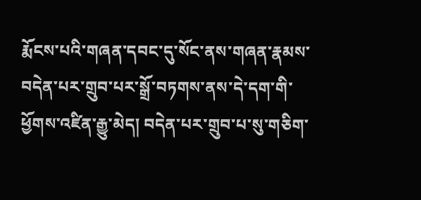རྨོངས་པའི་གཞན་དབང་དུ་སོང་ནས་གཞན་རྣམས་བདེན་པར་གྲུབ་པར་སྒྲོ་བཏགས་ནས་དེ་དག་གི་ཕྱོགས་འཛིན་རྒྱུ་མེད། བདེན་པར་གྲུབ་པ་སུ་གཅིག་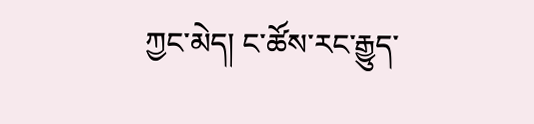ཀྱང་མེད། ང་ཚོས་རང་རྒྱུད་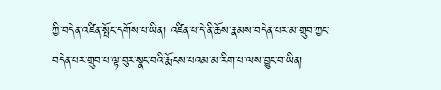ཀྱི་བདེན་འཛིན་སྤོང་དགོས་པ་ཡིན། འཛིན་པ་དེ་ནི་ཆོས་རྣམས་བདེན་པར་མ་གྲུབ་ཀྱང་བདེན་པར་གྲུབ་པ་ལྟ་བུར་སྣང་བའི་རྨོངས་པའམ་མ་རིག་པ་ལས་བྱུང་བ་ཡིན།